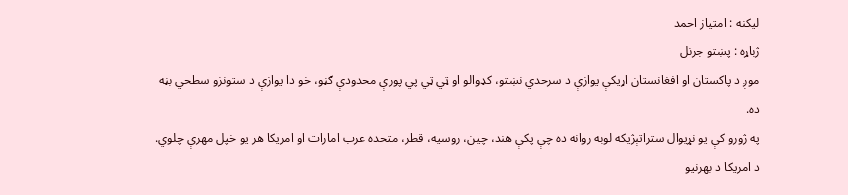لیکنه : امتیاز احمد
ژباړه : پښتو جرنل
موږ د پاکستان او افغانستان اړیکې یوازې د سرحدي نښتو، کډوالو او ټي ټي پي پورې محدودې ګڼو، خو دا یوازې د ستونزو سطحي بڼه ده.
په ژورو کې یو نړیوال ستراتېژیکه لوبه روانه ده چې پکې هند، چین، روسیه، قطر، متحده عرب امارات او امریکا هر یو خپل مهرې چلوي.
د امریکا د بهرنیو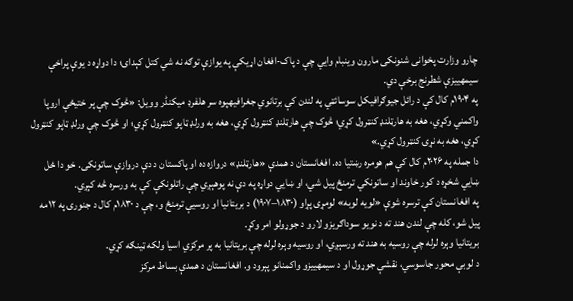چارو وزارت پخوانی شنونکی مارون وینبام وایي چې د پاک-افغان اړیکې په یوازې توګه نه شي کتل کېدای؛ دا دواړه د یوې پراخې سیمهییزې شطرنج برخې دي.
په ۱۹۰۴م کال کې د رائل جیوګرافیکل سوسائټي په لندن کې برتانوي جغرافیهپوه سر هلفرډ میکنڈر وویل: «څوک چې پر ختیځې اروپا واکمني وکړي، هغه به هارټلنډ کنټرول کړي؛ څوک چې هارټلنډ کنټرول کړي، هغه به ورلډ ټاپو کنټرول کړي؛ او څوک چې ورلډ ټاپو کنټرول کړي، هغه به نړۍ کنټرول کړي.»
دا جمله په ۲۰۲۶م کال کې هم هومره رښتیا ده. افغانستان د همدې «هارټلنډ» دروازه ده او پاکستان د دې دروازې ساتونکی. خو دا ځل ښايي شخړه د کور خاوند او ساتونکي ترمنځ پیل شي، او ښايي دواړه په دې نه پوهېږي چې راتلونکې کې به ورسره څه کېږي.
په افغانستان کې ترسره شوې «لويه لوبه» لومړی پړاو (۱۸۳۰–۱۹۰۷) د بریتانیا او روسیې ترمنځ و، چې د ۱۸۳۰م کال د جنورۍ په ۱۲مه پیل شو، کله چې لندن هند ته د نویو سوداګریزو لارو د جوړولو امر وکړ.
بریتانیا وېره لرله چې روسیه به هند ته ورسېږي، او روسیه وېره لرله چې بریتانیا به پر مرکزي اسیا ولکه ټینګه کړي.
د لوبې محور جاسوسي، نقشې جوړول او د سیمهییزو واکمنانو پېرود و. افغانستان د همدې بساط مرکز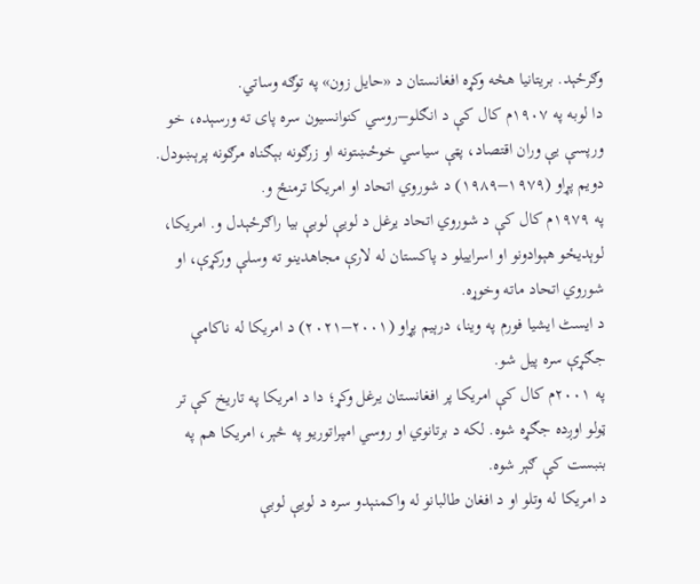وګرځېد. بریتانیا هڅه وکړه افغانستان د «حایل زون» په توګه وساتي.
دا لوبه په ۱۹۰۷م کال کې د انګلو–روسي کنوانسیون سره پای ته ورسېده، خو ورپسې یې وران اقتصاد، پټې سیاسي خوځښتونه او زرګونه بېګناه مرګونه پرېښودل.
دویم پړاو (۱۹۷۹–۱۹۸۹) د شوروي اتحاد او امریکا ترمنځ و.
په ۱۹۷۹م کال کې د شوروي اتحاد یرغل د لويې لوبې بیا راګرځېدل و. امریکا، لوېدیځو هېوادونو او اسراییلو د پاکستان له لارې مجاهدینو ته وسلې ورکړې، او شوروي اتحاد ماته وخوړه.
د ایسٹ ایشیا فورم په وینا، درېیم پړاو (۲۰۰۱–۲۰۲۱) د امریکا له ناکامې جګړې سره پیل شو.
په ۲۰۰۱م کال کې امریکا پر افغانستان یرغل وکړ؛ دا د امریکا په تاریخ کې تر ټولو اوږده جګړه شوه. لکه د برتانوي او روسي امپراتوریو په څېر، امریکا هم په بنبست کې ګېر شوه.
د امریکا له وتلو او د افغان طالبانو له واکمنېدو سره د لويې لوبې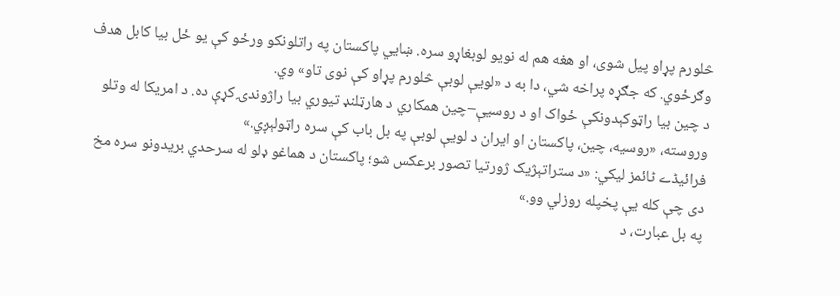څلورم پړاو پیل شوی، او هغه هم له نویو لوبغاړو سره. ښايي پاکستان په راتلونکو ورځو کې یو ځل بیا کابل هدف وګرځوي. که جګړه پراخه شي، دا به د «لويې لوبې څلورم پړاو کې نوی تاو» وي.
د چین بیا راټوکېدونکې ځواک او د روسیې–چین همکاري د هارټلنډ تیوري بیا راژوندۍ کړې ده. د امریکا له وتلو وروسته، «روسیه، چین، پاکستان او ایران د لويې لوبې په بل باب کې سره راټولېږي.»
فرائیڈے ٹائمز لیکي: «د ستراتېژیک ژورتیا تصور برعکس شو؛ پاکستان د هماغو ډلو له سرحدي بریدونو سره مخ دی چې کله یې پخپله روزلي وو.»
په بل عبارت، د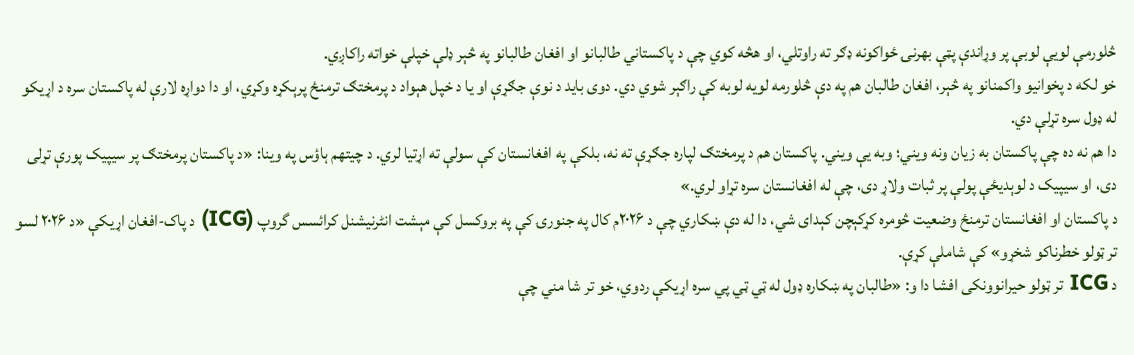څلورمې لويې لوبې پر وړاندې پټې بهرنۍ ځواکونه ډګر ته راوتلي، او هڅه کوي چې د پاکستاني طالبانو او افغان طالبانو په څېر ډلې خپلې خواته راکاږي.
خو لکه د پخوانیو واکمنانو په څېر، افغان طالبان هم په دې څلورمه لويه لوبه کې راګېر شوي دي. دوی باید د نوې جګړې او یا د خپل هېواد د پرمختګ ترمنځ پرېکړه وکړي، او دا دواړه لارې له پاکستان سره د اړیکو له ډول سره تړلې دي.
دا هم نه ده چې پاکستان به زیان ونه ویني؛ وبه یې ویني. پاکستان هم د پرمختګ لپاره جګړې ته نه، بلکې په افغانستان کې سولې ته اړتیا لري. د چیتھم ہاؤس په وینا: «د پاکستان پرمختګ پر سيپیک پورې تړلی دی، او سيپیک د لوېدیځې پولې پر ثبات ولاړ دی، چې له افغانستان سره تړاو لري.»
د پاکستان او افغانستان ترمنځ وضعیت څومره کړکېچن کېدای شي، دا له دې ښکاري چې د ۲۰۲۶م کال په جنورۍ کې په بروکسل کې مېشت انٹرنیشنل کرائسس گروپ (ICG) د پاک-افغان اړیکې «د ۲۰۲۶ لسو تر ټولو خطرناکو شخړو» کې شاملې کړې.
د ICG تر ټولو حیرانوونکی افشا دا و: «طالبان په ښکاره ډول له ټي ټي پي سره اړیکې ردوي، خو تر شا مني چې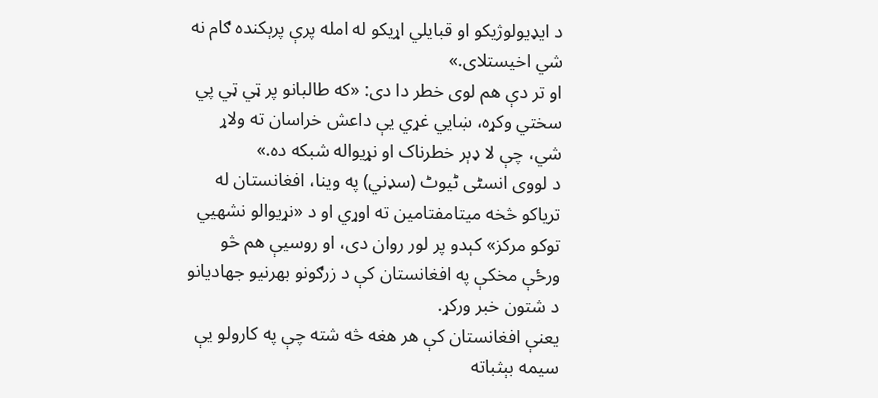د ایډیولوژیکو او قبایلي اړیکو له امله پرې پرېکنده ګام نه شي اخیستلای.»
او تر دې هم لوی خطر دا دی: «که طالبانو پر ټي ټي پي سختي وکړه، ښايي غړي یې داعش خراسان ته ولاړ شي، چې لا ډېر خطرناک او نړیواله شبکه ده.»
د لووی انسٹی ٹیوٹ (سډني) په وینا، افغانستان له تریاکو څخه میتامفتامین ته اوړي او د «نړیوالو نشهيي توکو مرکز» کېدو پر لور روان دی، او روسیې هم څو ورځې مخکې په افغانستان کې د زرګونو بهرنیو جهادیانو د شتون خبر ورکړ.
یعنې افغانستان کې هر هغه څه شته چې په کارولو یې سیمه بېثباته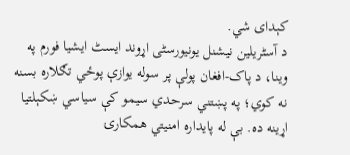کېدای شي.
د آسٹریلین نیشنل یونیورسٹی اړوند ایسٹ ایشیا فورم په وینا، د پاک-افغان پولې پر سوله یوازې پوځي تګلاره بسنه نه کوي؛ په پښتني سرحدي سیمو کې سیاسي ښکېلتیا اړینه ده. بې له پایداره امنیتي همکارۍ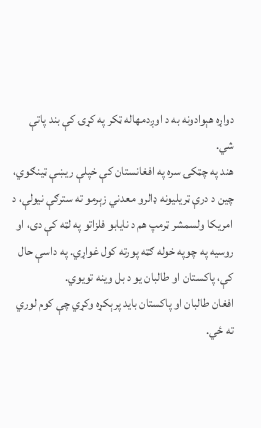دواړه هېوادونه به د اوږدمهاله ټکر په کړۍ کې بند پاتې شي.
هند په چټکۍ سره په افغانستان کې خپلې ریښې ټینګوي، چین د درې ټریلیونه ډالرو معدني زېرمو ته سترګې نیولې، د امریکا ولسمشر ټرمپ هم د نایابو فلزاتو په لټه کې دی، او روسیه په چوپه خوله ګټه پورته کول غواړي. په داسې حال کې، پاکستان او طالبان یو د بل وینه تویوي.
افغان طالبان او پاکستان باید پرېکړه وکړي چې کوم لوري ته ځي.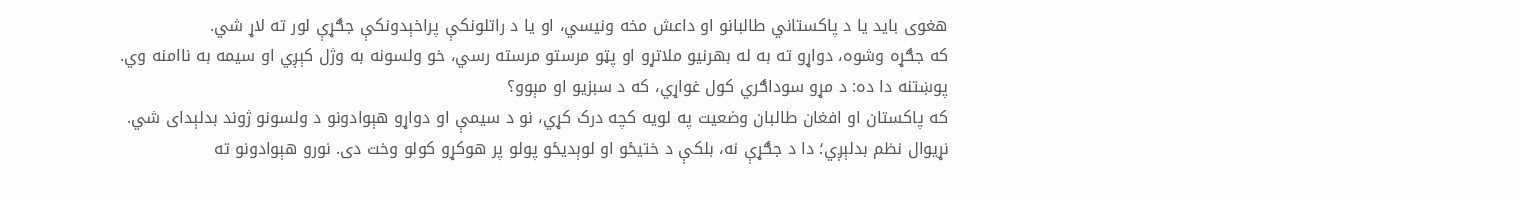هغوی باید یا د پاکستاني طالبانو او داعش مخه ونیسي، او یا د راتلونکې پراخېدونکې جګړې لور ته لاړ شي.
که جګړه وشوه، دواړو ته به له بهرنیو ملاتړو او پټو مرستو مرسته رسي، خو ولسونه به وژل کېږي او سیمه به ناامنه وي. پوښتنه دا ده: د مړو سوداګري کول غواړي، که د سبزیو او مېوو؟
که پاکستان او افغان طالبان وضعیت په لویه کچه درک کړي، نو د سیمې او دواړو هېوادونو د ولسونو ژوند بدلېدای شي. نړیوال نظم بدلېږي؛ دا د جګړې نه، بلکې د ختیځو او لوېدیځو پولو پر هوکړو کولو وخت دی. نورو هېوادونو ته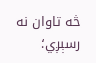څه تاوان نه رسېږي؛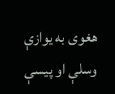هغوی به یوازې وسلې او پیسې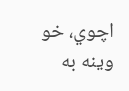اچوي، خو وینه به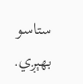ستاسو بهېږي.